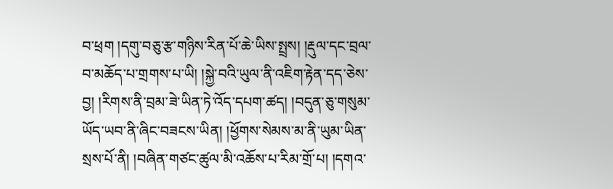བ་ཕྲག །དགུ་བཅུ་རྩ་གཉིས་རིན་པོ་ཆེ་ཡིས་སྤྲས། །རྡུལ་དང་བྲལ་བ་མཆོད་པ་གྲགས་པ་ཡི། །སྐྱེ་བའི་ཡུལ་ནི་འཇིག་རྟེན་དད་ཅེས་བྱ། །རིགས་ནི་བྲམ་ཟེ་ཡིན་ཏེ་འོད་དཔག་ཚད། །བདུན་ཅུ་གསུམ་ཡོད་ཡབ་ནི་ཞིང་བཟངས་ཡིན། །ཕྱོགས་སེམས་མ་ནི་ཡུམ་ཡིན་སྲས་པོ་ནི། །བཞིན་གཙང་ཚུལ་མི་འཆོས་པ་རིམ་གྲོ་པ། །དགའ་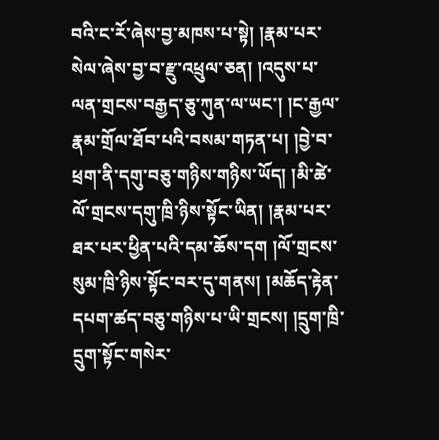བའི་ང་རོ་ཞེས་བྱ་མཁས་པ་སྟེ། །རྣམ་པར་སེལ་ཞེས་བྱ་བ་རྫུ་འཕྲུལ་ཅན། །འདུས་པ་ལན་གྲངས་བརྒྱད་ཅུ་ཀུན་ལ་ཡང་། །ང་རྒྱལ་རྣམ་གྲོལ་ཐོབ་པའི་བསམ་གཏན་པ། །བྱེ་བ་ཕྲག་ནི་དགུ་བཅུ་གཉིས་གཉིས་ཡོད། །མི་ཚེ་ལོ་གྲངས་དགུ་ཁྲི་ཉིས་སྟོང་ཡིན། །རྣམ་པར་ཐར་པར་ཕྱིན་པའི་དམ་ཆོས་དག །ལོ་གྲངས་སུམ་ཁྲི་ཉིས་སྟོང་བར་དུ་གནས། །མཆོད་རྟེན་དཔག་ཚད་བཅུ་གཉིས་པ་ཡི་གྲངས། །དྲུག་ཁྲི་དྲུག་སྟོང་གསེར་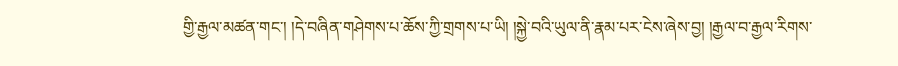གྱི་རྒྱལ་མཚན་གང་། །དེ་བཞིན་གཤེགས་པ་ཆོས་ཀྱི་གྲགས་པ་ཡི། །སྐྱེ་བའི་ཡུལ་ནི་རྣམ་པར་ངེས་ཞེས་བྱ། །རྒྱལ་བ་རྒྱལ་རིགས་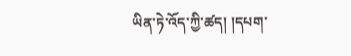ཡིན་ཏེ་འོད་ཀྱི་ཚད། །དཔག་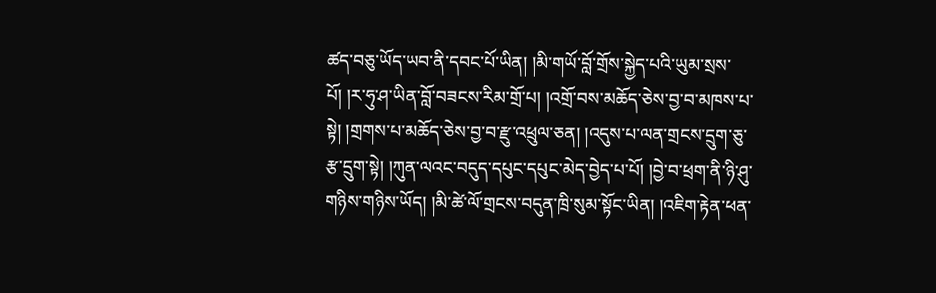ཚད་བཅུ་ཡོད་ཡབ་ནི་དབང་པོ་ཡིན། །མི་གཡོ་བློ་གྲོས་སྐྱེད་པའི་ཡུམ་སྲས་པོ། །ར་ཧུ་ཤ་ཡིན་བློ་བཟངས་རིམ་གྲོ་པ། །འགྲོ་བས་མཆོད་ཅེས་བྱ་བ་མཁས་པ་སྟེ། །གྲགས་པ་མཆོད་ཅེས་བྱ་བ་རྫུ་འཕྲུལ་ཅན། །འདུས་པ་ལན་གྲངས་དྲུག་ཅུ་རྩ་དྲུག་སྟེ། །ཀུན་ལའང་བདུད་དཔུང་དཔུང་མེད་བྱེད་པ་པོ། །བྱེ་བ་ཕྲག་ནི་ཉི་ཤུ་གཉིས་གཉིས་ཡོད། །མི་ཚེ་ལོ་གྲངས་བདུན་ཁྲི་སུམ་སྟོང་ཡིན། །འཇིག་རྟེན་ཕན་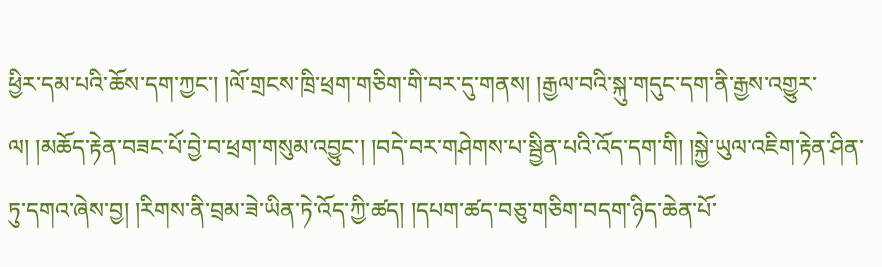ཕྱིར་དམ་པའི་ཆོས་དག་ཀྱང་། །ལོ་གྲངས་ཁྲི་ཕྲག་གཅིག་གི་བར་དུ་གནས། །རྒྱལ་བའི་སྐུ་གདུང་དག་ནི་རྒྱས་འགྱུར་ལ། །མཆོད་རྟེན་བཟང་པོ་བྱེ་བ་ཕྲག་གསུམ་འབྱུང་། །བདེ་བར་གཤེགས་པ་སྦྱིན་པའི་འོད་དག་གི། །སྐྱེ་ཡུལ་འཇིག་རྟེན་ཤིན་ཏུ་དགའ་ཞེས་བྱ། །རིགས་ནི་བྲམ་ཟེ་ཡིན་ཏེ་འོད་ཀྱི་ཚད། །དཔག་ཚད་བཅུ་གཅིག་བདག་ཉིད་ཆེན་པོ་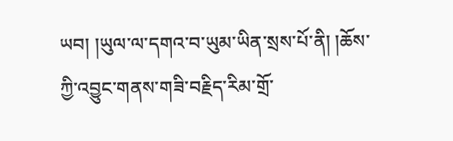ཡབ། །ཡུལ་ལ་དགའ་བ་ཡུམ་ཡིན་སྲས་པོ་ནི། །ཆོས་ཀྱི་འབྱུང་གནས་གཟི་བརྗིད་རིམ་གྲོ་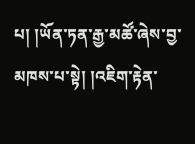པ། །ཡོན་ཏན་རྒྱ་མཚོ་ཞེས་བྱ་མཁས་པ་སྟེ། །འཇིག་རྟེན་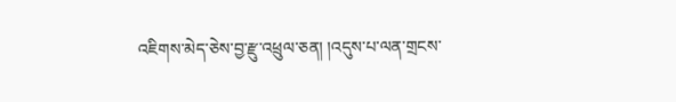འཇིགས་མེད་ཅེས་བྱ་རྫུ་འཕྲུལ་ཅན། །འདུས་པ་ལན་གྲངས་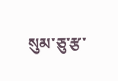སུམ་ཅུ་རྩ་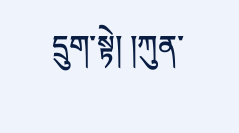དྲུག་སྟེ། །ཀུན་